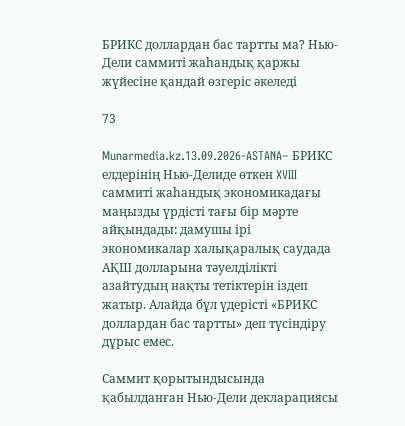БРИКС доллардан бас тартты ма? Нью-Дели саммиті жаһандық қаржы жүйесіне қандай өзгеріс әкеледі

73

Munarmedia.kz.13.09.2026-ASTANA– БРИКС елдерінің Нью-Делиде өткен XVIII саммиті жаһандық экономикадағы маңызды үрдісті тағы бір мәрте айқындады: дамушы ірі экономикалар халықаралық саудада АҚШ долларына тәуелділікті азайтудың нақты тетіктерін іздеп жатыр. Алайда бұл үдерісті «БРИКС доллардан бас тартты» деп түсіндіру дұрыс емес.

Саммит қорытындысында қабылданған Нью-Дели декларациясы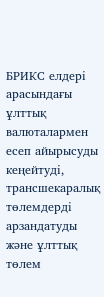БРИКС елдері арасындағы ұлттық валюталармен есеп айырысуды кеңейтуді, трансшекаралық төлемдерді арзандатуды және ұлттық төлем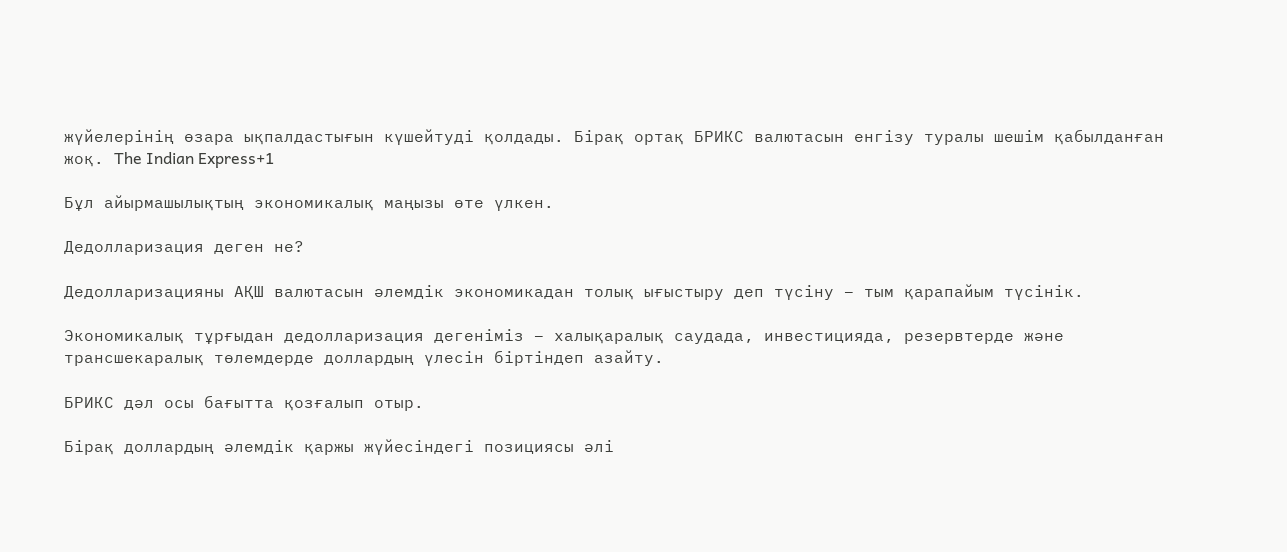жүйелерінің өзара ықпалдастығын күшейтуді қолдады. Бірақ ортақ БРИКС валютасын енгізу туралы шешім қабылданған жоқ. The Indian Express+1

Бұл айырмашылықтың экономикалық маңызы өте үлкен.

Дедолларизация деген не?

Дедолларизацияны АҚШ валютасын әлемдік экономикадан толық ығыстыру деп түсіну – тым қарапайым түсінік.

Экономикалық тұрғыдан дедолларизация дегеніміз – халықаралық саудада, инвестицияда, резервтерде және трансшекаралық төлемдерде доллардың үлесін біртіндеп азайту.

БРИКС дәл осы бағытта қозғалып отыр.

Бірақ доллардың әлемдік қаржы жүйесіндегі позициясы әлі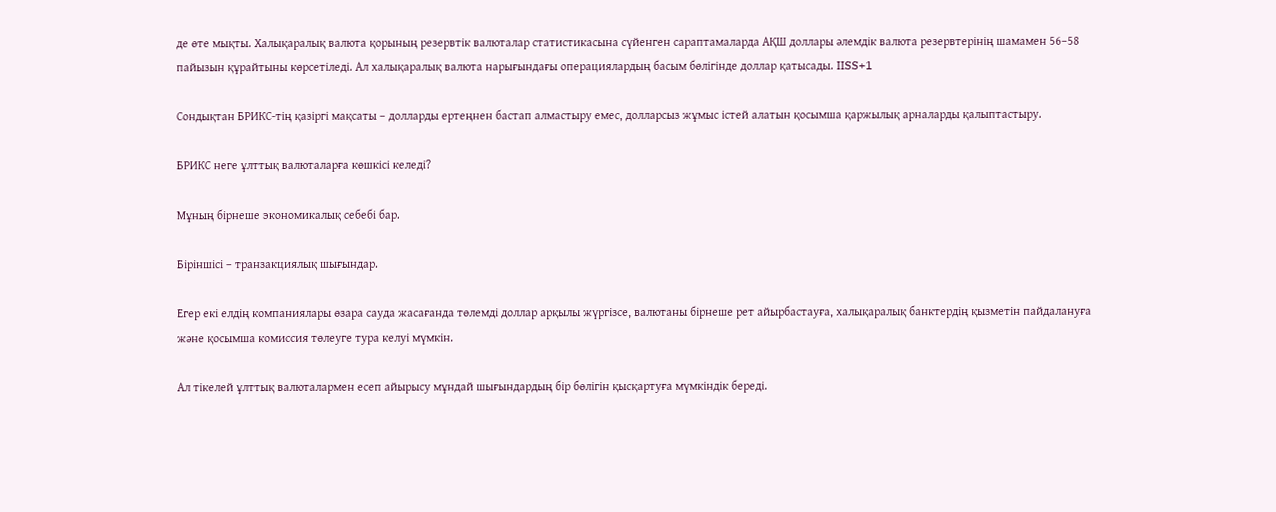де өте мықты. Халықаралық валюта қорының резервтік валюталар статистикасына сүйенген сараптамаларда АҚШ доллары әлемдік валюта резервтерінің шамамен 56–58 пайызын құрайтыны көрсетіледі. Ал халықаралық валюта нарығындағы операциялардың басым бөлігінде доллар қатысады. IISS+1

Сондықтан БРИКС-тің қазіргі мақсаты – долларды ертеңнен бастап алмастыру емес, долларсыз жұмыс істей алатын қосымша қаржылық арналарды қалыптастыру.

БРИКС неге ұлттық валюталарға көшкісі келеді?

Мұның бірнеше экономикалық себебі бар.

Біріншісі – транзакциялық шығындар.

Егер екі елдің компаниялары өзара сауда жасағанда төлемді доллар арқылы жүргізсе, валютаны бірнеше рет айырбастауға, халықаралық банктердің қызметін пайдалануға және қосымша комиссия төлеуге тура келуі мүмкін.

Ал тікелей ұлттық валюталармен есеп айырысу мұндай шығындардың бір бөлігін қысқартуға мүмкіндік береді.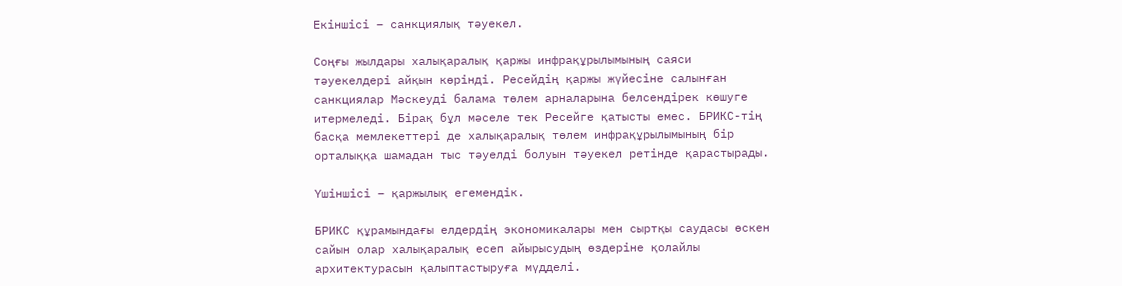Екіншісі – санкциялық тәуекел.

Соңғы жылдары халықаралық қаржы инфрақұрылымының саяси тәуекелдері айқын көрінді. Ресейдің қаржы жүйесіне салынған санкциялар Мәскеуді балама төлем арналарына белсендірек көшуге итермеледі. Бірақ бұл мәселе тек Ресейге қатысты емес. БРИКС-тің басқа мемлекеттері де халықаралық төлем инфрақұрылымының бір орталыққа шамадан тыс тәуелді болуын тәуекел ретінде қарастырады.

Үшіншісі – қаржылық егемендік.

БРИКС құрамындағы елдердің экономикалары мен сыртқы саудасы өскен сайын олар халықаралық есеп айырысудың өздеріне қолайлы архитектурасын қалыптастыруға мүдделі.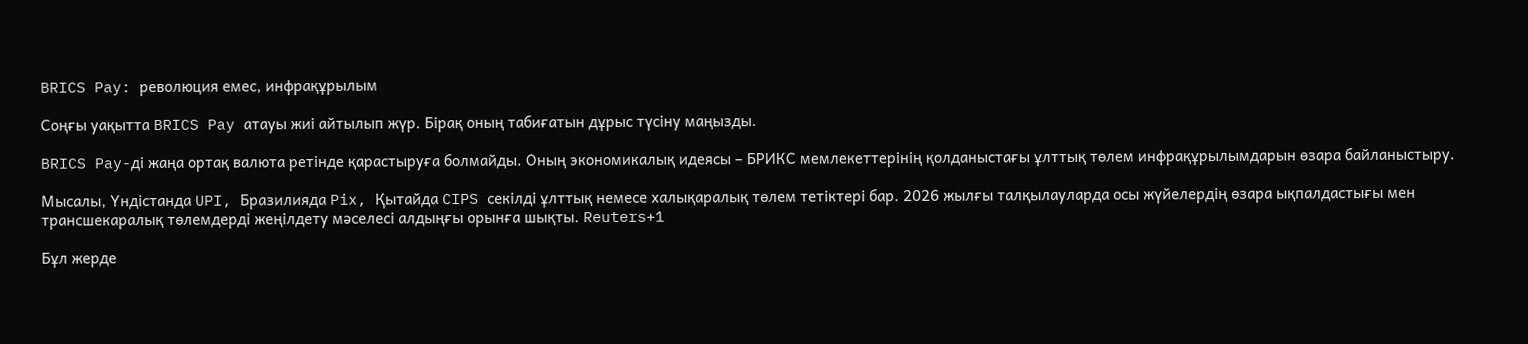BRICS Pay: революция емес, инфрақұрылым

Соңғы уақытта BRICS Pay атауы жиі айтылып жүр. Бірақ оның табиғатын дұрыс түсіну маңызды.

BRICS Pay-ді жаңа ортақ валюта ретінде қарастыруға болмайды. Оның экономикалық идеясы – БРИКС мемлекеттерінің қолданыстағы ұлттық төлем инфрақұрылымдарын өзара байланыстыру.

Мысалы, Үндістанда UPI, Бразилияда Pix, Қытайда CIPS секілді ұлттық немесе халықаралық төлем тетіктері бар. 2026 жылғы талқылауларда осы жүйелердің өзара ықпалдастығы мен трансшекаралық төлемдерді жеңілдету мәселесі алдыңғы орынға шықты. Reuters+1

Бұл жерде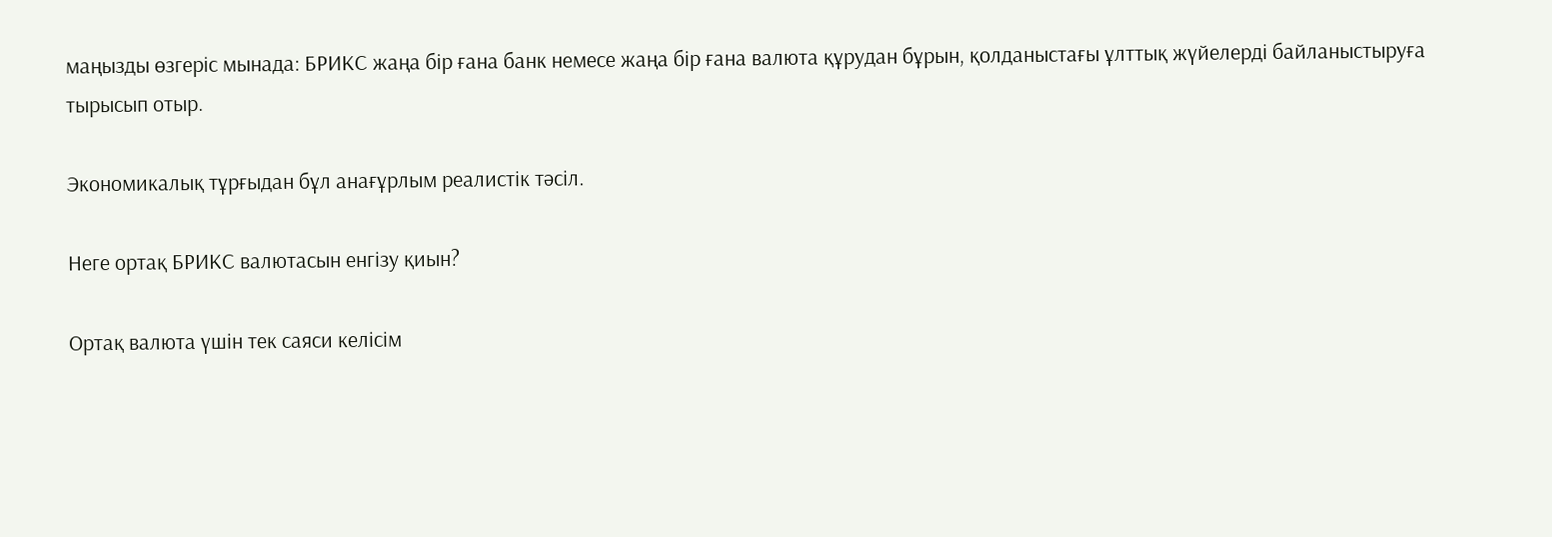маңызды өзгеріс мынада: БРИКС жаңа бір ғана банк немесе жаңа бір ғана валюта құрудан бұрын, қолданыстағы ұлттық жүйелерді байланыстыруға тырысып отыр.

Экономикалық тұрғыдан бұл анағұрлым реалистік тәсіл.

Неге ортақ БРИКС валютасын енгізу қиын?

Ортақ валюта үшін тек саяси келісім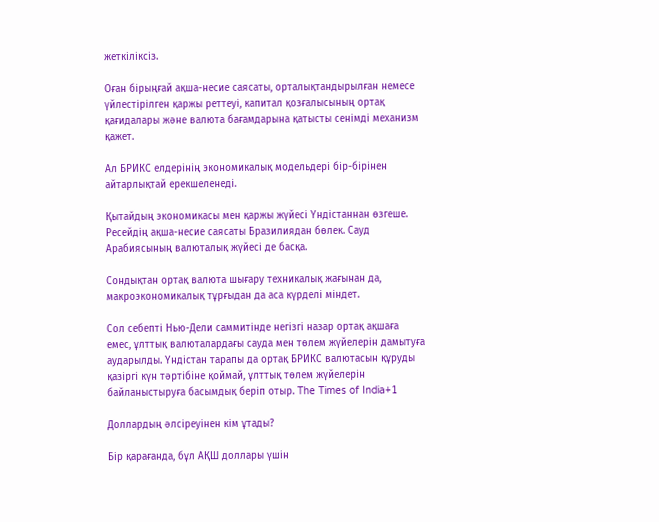жеткіліксіз.

Оған бірыңғай ақша-несие саясаты, орталықтандырылған немесе үйлестірілген қаржы реттеуі, капитал қозғалысының ортақ қағидалары және валюта бағамдарына қатысты сенімді механизм қажет.

Ал БРИКС елдерінің экономикалық модельдері бір-бірінен айтарлықтай ерекшеленеді.

Қытайдың экономикасы мен қаржы жүйесі Үндістаннан өзгеше. Ресейдің ақша-несие саясаты Бразилиядан бөлек. Сауд Арабиясының валюталық жүйесі де басқа.

Сондықтан ортақ валюта шығару техникалық жағынан да, макроэкономикалық тұрғыдан да аса күрделі міндет.

Сол себепті Нью-Дели саммитінде негізгі назар ортақ ақшаға емес, ұлттық валюталардағы сауда мен төлем жүйелерін дамытуға аударылды. Үндістан тарапы да ортақ БРИКС валютасын құруды қазіргі күн тәртібіне қоймай, ұлттық төлем жүйелерін байланыстыруға басымдық беріп отыр. The Times of India+1

Доллардың әлсіреуінен кім ұтады?

Бір қарағанда, бұл АҚШ доллары үшін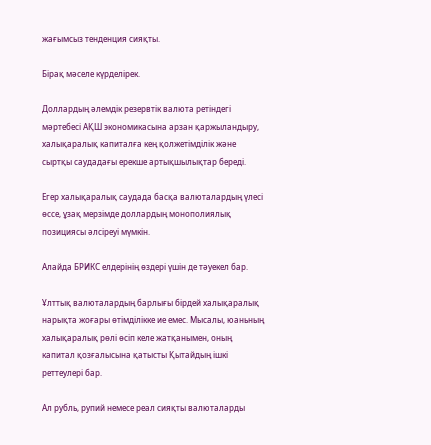жағымсыз тенденция сияқты.

Бірақ мәселе күрделірек.

Доллардың әлемдік резервтік валюта ретіндегі мәртебесі АҚШ экономикасына арзан қаржыландыру, халықаралық капиталға кең қолжетімділік және сыртқы саудадағы ерекше артықшылықтар береді.

Егер халықаралық саудада басқа валюталардың үлесі өссе, ұзақ мерзімде доллардың монополиялық позициясы әлсіреуі мүмкін.

Алайда БРИКС елдерінің өздері үшін де тәуекел бар.

Ұлттық валюталардың барлығы бірдей халықаралық нарықта жоғары өтімділікке ие емес. Мысалы, юаньның халықаралық рөлі өсіп келе жатқанымен, оның капитал қозғалысына қатысты Қытайдың ішкі реттеулері бар.

Ал рубль, рупий немесе реал сияқты валюталарды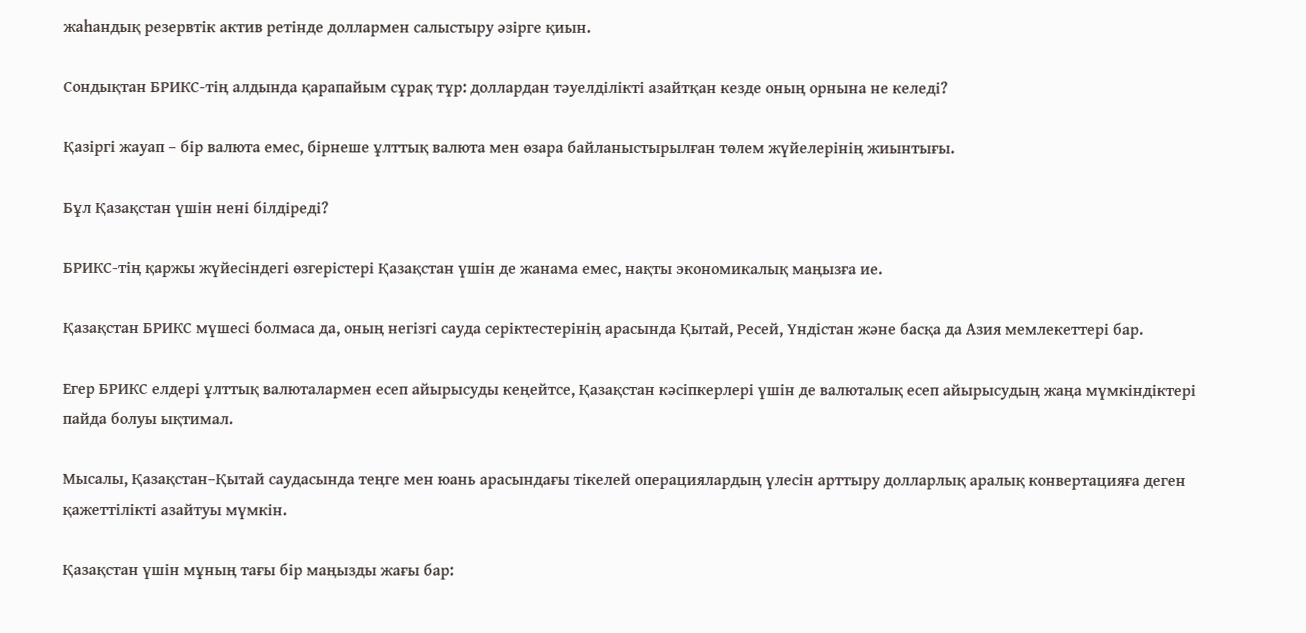жаһандық резервтік актив ретінде доллармен салыстыру әзірге қиын.

Сондықтан БРИКС-тің алдында қарапайым сұрақ тұр: доллардан тәуелділікті азайтқан кезде оның орнына не келеді?

Қазіргі жауап – бір валюта емес, бірнеше ұлттық валюта мен өзара байланыстырылған төлем жүйелерінің жиынтығы.

Бұл Қазақстан үшін нені білдіреді?

БРИКС-тің қаржы жүйесіндегі өзгерістері Қазақстан үшін де жанама емес, нақты экономикалық маңызға ие.

Қазақстан БРИКС мүшесі болмаса да, оның негізгі сауда серіктестерінің арасында Қытай, Ресей, Үндістан және басқа да Азия мемлекеттері бар.

Егер БРИКС елдері ұлттық валюталармен есеп айырысуды кеңейтсе, Қазақстан кәсіпкерлері үшін де валюталық есеп айырысудың жаңа мүмкіндіктері пайда болуы ықтимал.

Мысалы, Қазақстан–Қытай саудасында теңге мен юань арасындағы тікелей операциялардың үлесін арттыру долларлық аралық конвертацияға деген қажеттілікті азайтуы мүмкін.

Қазақстан үшін мұның тағы бір маңызды жағы бар: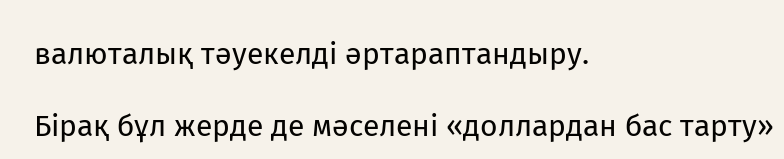валюталық тәуекелді әртараптандыру.

Бірақ бұл жерде де мәселені «доллардан бас тарту»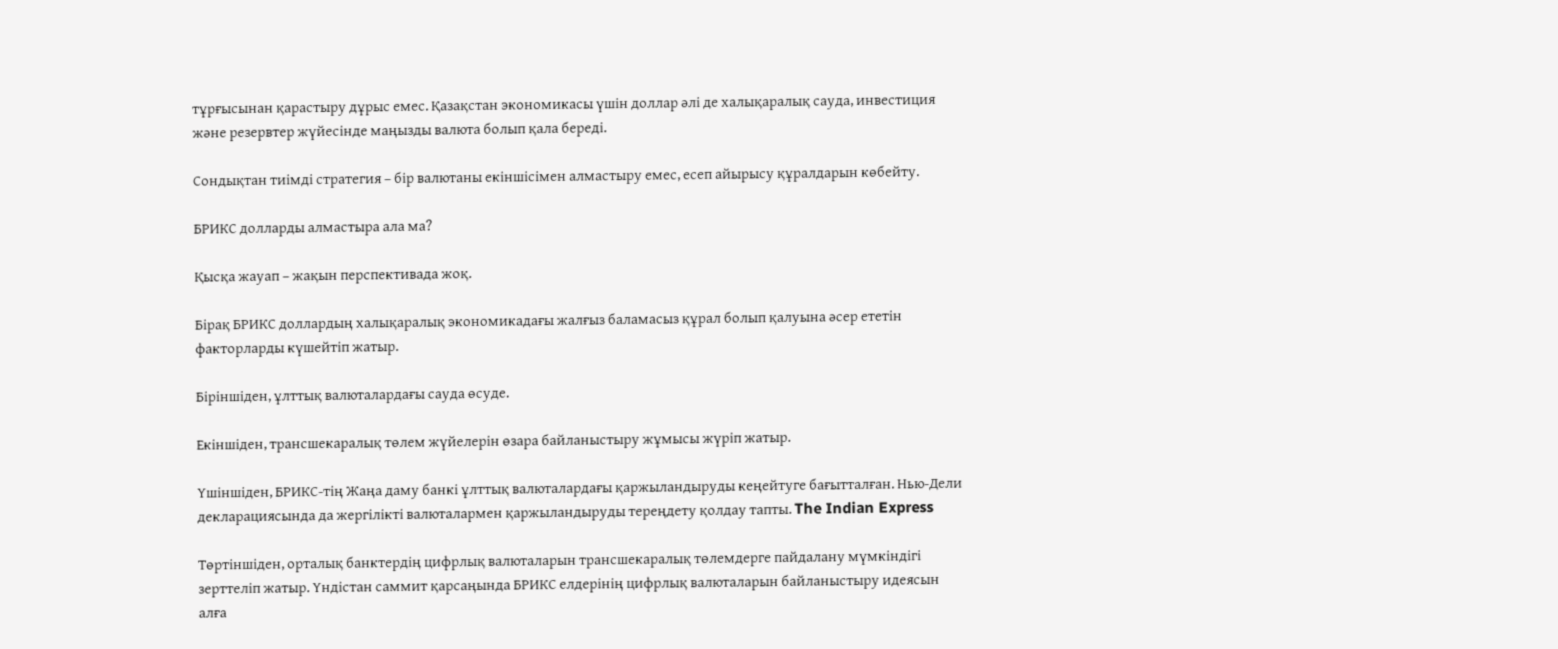тұрғысынан қарастыру дұрыс емес. Қазақстан экономикасы үшін доллар әлі де халықаралық сауда, инвестиция және резервтер жүйесінде маңызды валюта болып қала береді.

Сондықтан тиімді стратегия – бір валютаны екіншісімен алмастыру емес, есеп айырысу құралдарын көбейту.

БРИКС долларды алмастыра ала ма?

Қысқа жауап – жақын перспективада жоқ.

Бірақ БРИКС доллардың халықаралық экономикадағы жалғыз баламасыз құрал болып қалуына әсер ететін факторларды күшейтіп жатыр.

Біріншіден, ұлттық валюталардағы сауда өсуде.

Екіншіден, трансшекаралық төлем жүйелерін өзара байланыстыру жұмысы жүріп жатыр.

Үшіншіден, БРИКС-тің Жаңа даму банкі ұлттық валюталардағы қаржыландыруды кеңейтуге бағытталған. Нью-Дели декларациясында да жергілікті валюталармен қаржыландыруды тереңдету қолдау тапты. The Indian Express

Төртіншіден, орталық банктердің цифрлық валюталарын трансшекаралық төлемдерге пайдалану мүмкіндігі зерттеліп жатыр. Үндістан саммит қарсаңында БРИКС елдерінің цифрлық валюталарын байланыстыру идеясын алға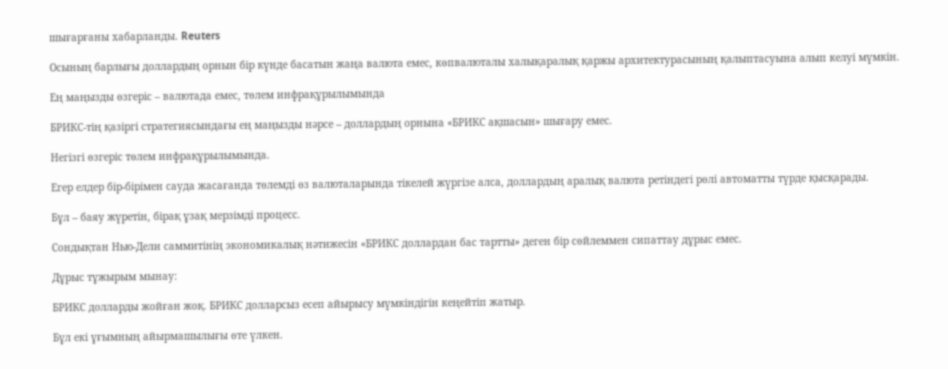шығарғаны хабарланды. Reuters

Осының барлығы доллардың орнын бір күнде басатын жаңа валюта емес, көпвалюталы халықаралық қаржы архитектурасының қалыптасуына алып келуі мүмкін.

Ең маңызды өзгеріс – валютада емес, төлем инфрақұрылымында

БРИКС-тің қазіргі стратегиясындағы ең маңызды нәрсе – доллардың орнына «БРИКС ақшасын» шығару емес.

Негізгі өзгеріс төлем инфрақұрылымында.

Егер елдер бір-бірімен сауда жасағанда төлемді өз валюталарында тікелей жүргізе алса, доллардың аралық валюта ретіндегі рөлі автоматты түрде қысқарады.

Бұл – баяу жүретін, бірақ ұзақ мерзімді процесс.

Сондықтан Нью-Дели саммитінің экономикалық нәтижесін «БРИКС доллардан бас тартты» деген бір сөйлеммен сипаттау дұрыс емес.

Дұрыс тұжырым мынау:

БРИКС долларды жойған жоқ. БРИКС долларсыз есеп айырысу мүмкіндігін кеңейтіп жатыр.

Бұл екі ұғымның айырмашылығы өте үлкен.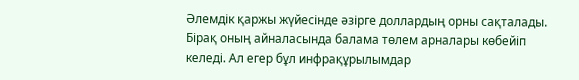Әлемдік қаржы жүйесінде әзірге доллардың орны сақталады. Бірақ оның айналасында балама төлем арналары көбейіп келеді. Ал егер бұл инфрақұрылымдар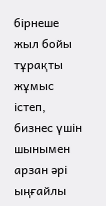бірнеше жыл бойы тұрақты жұмыс істеп, бизнес үшін шынымен арзан әрі ыңғайлы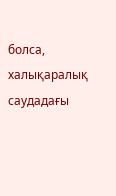болса, халықаралық саудадағы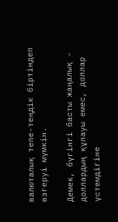валюталық тепе-теңдік біртіндеп өзгеруі мүмкін.

Демек, бүгінгі басты жаңалық – доллардың құлауы емес, доллар үстемдігіне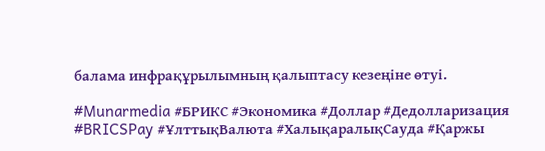балама инфрақұрылымның қалыптасу кезеңіне өтуі.

#Munarmedia #БРИКС #Экономика #Доллар #Дедолларизация #BRICSPay #ҰлттықВалюта #ХалықаралықСауда #Қаржы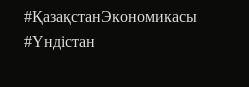#ҚазақстанЭкономикасы #Үндістан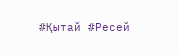#Қытай #Ресей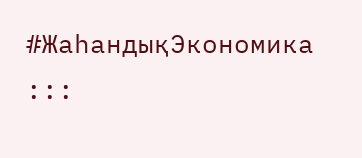#ЖаһандықЭкономика
:::